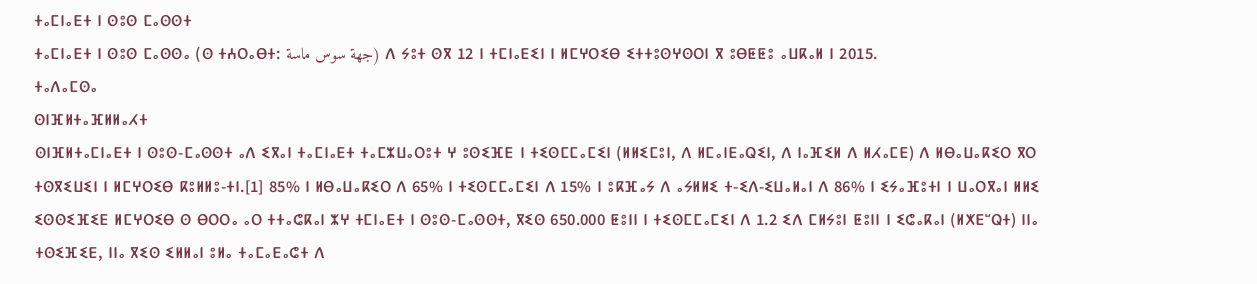ⵜⴰⵎⵏⴰⴹⵜ ⵏ ⵙⵓⵙ ⵎⴰⵙⵙⵜ
ⵜⴰⵎⵏⴰⴹⵜ ⵏ ⵙⵓⵙ ⵎⴰⵙⵙⴰ (ⵙ ⵜⵄⵔⴰⴱⵜ: جهة سوس ماسة) ⴷ ⵢⵓⵜ ⵙⴳ 12 ⵏ ⵜⵎⵏⴰⴹⵉⵏ ⵏ ⵍⵎⵖⵔⵉⴱ ⵉⵜⵜⵓⵙⵖⵙⵔⵏ ⴳ ⵓⴱⵟⵟⵓ ⴰⵡⴽⴰⵍ ⵏ 2015.
ⵜⴰⴷⴰⵎⵙⴰ
ⵙⵏⴼⵍⵜⴰⴼⵍⵍⴰⵃⵜ
ⵙⵏⴼⵍⵜⴰⵎⵏⴰⴹⵜ ⵏ ⵙⵓⵙ-ⵎⴰⵙⵙⵜ ⴰⴷ ⵉⴳⴰⵏ ⵜⴰⵎⵏⴰⴹⵜ ⵜⴰⵎⵣⵡⴰⵔⵓⵜ ⵖ ⵓⵙⵉⴼⴹ ⵏ ⵜⵉⵙⵎⵎⴰⵎⵉⵏ (ⵍⵍⵉⵎⵓⵏ, ⴷ ⵍⵎⴰⵏⴹⴰⵕⵉⵏ, ⴷ ⵏⴰⴼⵉⵍ ⴷ ⵍⵃⴰⵎⴹ) ⴷ ⵍⴱⴰⵡⴰⴽⵉⵔ ⴳⵔ ⵜⵙⴳⵉⵡⵉⵏ ⵏ ⵍⵎⵖⵔⵉⴱ ⴽⵓⵍⵍⵓ-ⵜⵏ.[1] 85% ⵏ ⵍⴱⴰⵡⴰⴽⵉⵔ ⴷ 65% ⵏ ⵜⵉⵙⵎⵎⴰⵎⵉⵏ ⴷ 15% ⵏ ⵓⴽⴼⴰⵢ ⴷ ⴰⵢⵍⵍⵉ ⵜ-ⵉⴷ-ⵉⵡⴰⵍⴰⵏ ⴷ 86% ⵏ ⵉⵢⴰⴼⵓⵜⵏ ⵏ ⵡⴰⵔⴳⴰⵏ ⵍⵍⵉ ⵉⵙⵙⵉⴼⵉⴹ ⵍⵎⵖⵔⵉⴱ ⵙ ⴱⵔⵔⴰ ⴰⵔ ⵜⵜⴰⵛⴽⴰⵏ ⵣⵖ ⵜⵎⵏⴰⴹⵜ ⵏ ⵙⵓⵙ-ⵎⴰⵙⵙⵜ, ⴳⵉⵙ 650.000 ⵟⵓⵏⵏ ⵏ ⵜⵉⵙⵎⵎⴰⵎⵉⵏ ⴷ 1.2 ⵉⴷ ⵎⵍⵢⵓⵏ ⵟⵓⵏⵏ ⵏ ⵉⵛⴰⴽⴰⵏ (ⵍⵅⴹⵯⵕⵜ) ⵏⵏⴰ ⵜⵙⵉⴼⵉⴹ, ⵏⵏⴰ ⴳⵉⵙ ⵉⵍⵍⴰⵏ ⵓⵍⴰ ⵜⴰⵎⴰⴹⴰⵛⵜ ⴷ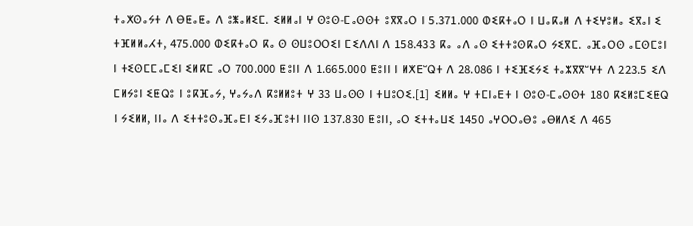ⵜⴰⵅⵙⴰⵢⵜ ⴷ ⴱⵟⴰⵟⴰ ⴷ ⵓⵥⴰⵍⵉⵎ. ⵉⵍⵍⴰⵏ ⵖ ⵙⵓⵙ-ⵎⴰⵙⵙⵜ ⵓⴳⴳⴰⵔ ⵏ 5.371.000 ⵀⵉⴽⵜⴰⵔ ⵏ ⵡⴰⴽⴰⵍ ⴷ ⵜⵉⵖⵓⵍⴰ ⵉⴳⴰⵏ ⵉ ⵜⴼⵍⵍⴰⵃⵜ, 475.000 ⵀⵉⴽⵜⴰⵔ ⴽⴰ ⵙ ⵙⵡⵓⵔⵔⵉⵏ ⵎⵉⴷⴷⵏ ⴷ 158.433 ⴽⴰ ⴰⴷ ⴰⵙ ⵉⵜⵜⵓⵙⴽⴰⵔ ⵢⵉⴳⵎ. ⴰⴼⴰⵔⵙ ⴰⵎⵙⵎⵓⵏ ⵏ ⵜⵉⵙⵎⵎⴰⵎⵉⵏ ⵉⵍⴽⵎ ⴰⵔ 700.000 ⵟⵓⵏⵏ ⴷ 1.665.000 ⵟⵓⵏⵏ ⵏ ⵍⵅⴹⵯⵕⵜ ⴷ 28.086 ⵏ ⵜⵉⴼⵉⵢⵉ ⵜⴰⵣⴳⴳⵯⵖⵜ ⴷ 223.5 ⵉⴷ ⵎⵍⵢⵓⵏ ⵉⵟⵕⵓ ⵏ ⵓⴽⴼⴰⵢ, ⵖⴰⵢⴰⴷ ⴽⵓⵍⵍⵓⵜ ⵖ 33 ⵡⴰⵙⵙ ⵏ ⵜⵡⵓⵔⵉ.[1] ⵉⵍⵍⴰ ⵖ ⵜⵎⵏⴰⴹⵜ ⵏ ⵙⵓⵙ-ⵎⴰⵙⵙⵜ 180 ⴽⵉⵍⵓⵎⵉⵟⵕ ⵏ ⵢⵉⵍⵍ, ⵏⵏⴰ ⴷ ⵉⵜⵜⵓⵙⴰⴼⴰⴹⵏ ⵉⵢⴰⴼⵓⵜⵏ ⵏⵏⵙ 137.830 ⵟⵓⵏⵏ, ⴰⵔ ⵉⵜⵜⴰⵡⵉ 1450 ⴰⵖⵔⵔⴰⴱⵓ ⴰⴱⵍⴷⵉ ⴷ 465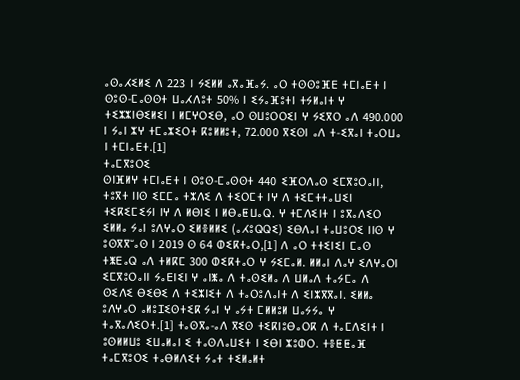ⴰⵙⴰⵃⵉⵍⵉ ⴷ 223 ⵏ ⵢⵉⵍⵍ ⴰⴳⴰⴼⴰⵢ. ⴰⵔ ⵜⵙⵙⵓⴼⴹ ⵜⵎⵏⴰⴹⵜ ⵏ ⵙⵓⵙ-ⵎⴰⵙⵙⵜ ⵡⴰⵃⴷⵓⵜ 50% ⵏ ⵉⵢⴰⴼⵓⵜⵏ ⵜⵢⵍⴰⵏⵜ ⵖ ⵜⵉⵣⵣⵏⴱⵉⵍⵉⵏ ⵏ ⵍⵎⵖⵔⵉⴱ, ⴰⵔ ⵙⵡⵓⵔⵔⵉⵏ ⵖ ⵢⵉⴳⵔ ⴰⴷ 490.000 ⵏ ⵢⴰⵏ ⵣⵖ ⵜⵎⴰⵣⵉⵔⵜ ⴽⵓⵍⵍⵓⵜ, 72.000 ⴳⵉⵙⵏ ⴰⴷ ⵜ-ⵉⴳⴰⵏ ⵜⴰⵔⵡⴰ ⵏ ⵜⵎⵏⴰⴹⵜ.[1]
ⵜⴰⵎⴳⵓⵔⵉ
ⵙⵏⴼⵍⵖ ⵜⵎⵏⴰⴹⵜ ⵏ ⵙⵓⵙ-ⵎⴰⵙⵙⵜ 440 ⵉⴼⵔⴷⴰⵙ ⵉⵎⴳⵓⵔⴰⵏⵏ, ⵜⵓⴳⵜ ⵏⵏⵙ ⵉⵎⵎⴰ ⵜⵣⴷⵉ ⴷ ⵜⵉⵔⵎⵜ ⵏⵖ ⴷ ⵜⵉⵎⵜⵜⴰⵡⵉⵏ ⵜⵉⴽⵉⵎⵉⵢⵏ ⵏⵖ ⴷ ⵍⴱⵏⵉ ⵏ ⵍⴱⴰⵟⵡⴰⵕ. ⵖ ⵜⵎⴷⵉⵏⵜ ⵏ ⵓⴳⴰⴷⵉⵔ ⵉⵍⵍⴰ ⵢⴰⵏ ⵓⴷⵖⴰⵔ ⵉⵍⴻⵍⵍⵉ (ⴰⵃⵓⵕⵕⵉ) ⵉⴱⴷⴰⵏ ⵜⴰⵡⵓⵔⵉ ⵏⵏⵙ ⵖ ⵓⵙⴳⴳⵯⴰⵙ ⵏ 2019 ⵙ 64 ⵀⵉⴽⵜⴰⵔ,[1] ⴷ ⴰⵔ ⵜⵜⵉⵏⵉⵏ ⵎⴰⵙ ⵜⵥⴹⴰⵕ ⴰⴷ ⵜⵍⴽⵎ 300 ⵀⵉⴽⵜⴰⵔ ⵖ ⵢⵉⵎⴰⵍ. ⵍⵍⴰⵏ ⴷⴰⵖ ⵉⴷⵖⴰⵔⵏ ⵉⵎⴳⵓⵔⴰⵏⵏ ⵢⴰⴹⵏⵉⵏ ⵖ ⴰⵏⵥⴰ ⴷ ⵜⴰⵙⵉⵍⴰ ⴷ ⵡⵍⴰⴷ ⵜⴰⵢⵎⴰ ⴷ ⵙⵉⴷⵉ ⴱⵉⴱⵉ ⴷ ⵜⵉⵣⵏⵉⵜ ⴷ ⵜⴰⵔⵓⴷⴰⵏⵜ ⴷ ⵉⵏⵣⴳⴳⴰⵏ. ⵉⵍⵍⴰ ⵓⴷⵖⴰⵔ ⴰⵍⵓⵊⵉⵙⵜⵉⴽ ⵢⴰⵏ ⵖ ⴰⵢⵜ ⵎⵍⵍⵓⵍ ⵡⴰⵢⵢⴰ ⵖ ⵜⴰⴳⴰⴷⵉⵔⵜ.[1] ⵜⴰⵙⴳⴰ-ⴰⴷ ⴳⵉⵙ ⵜⵉⴽⵏⵓⴱⴰⵔⴽ ⴷ ⵜⴰⵎⴷⵉⵏⵜ ⵏ ⵓⵙⵍⵍⵡⵓ ⵉⵡⴰⵍⴰⵏ ⵉ ⵜⴰⵙⴷⴰⵡⵉⵜ ⵏ ⵉⴱⵏ ⵣⵓⵀⵔ. ⵜⴻⵟⵟⴰⴼ ⵜⴰⵎⴳⵓⵔⵉ ⵜⴰⴱⵍⴷⵉⵜ ⵢⴰⵜ ⵜⵉⵍⴰⵍⵜ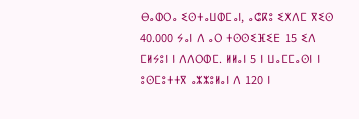ⴱⴰⵀⵔⴰ ⵉⵙⵜⴰⵡⵀⵎⴰⵏ, ⴰⵛⴽⵓ ⵉⵅⴷⵎ ⴳⵉⵙ 40.000 ⵢⴰⵏ ⴷ ⴰⵔ ⵜⵙⵙⵉⴼⵉⴹ 15 ⵉⴷ ⵎⵍⵢⵓⵏ ⵏ ⴷⴷⵔⵀⵎ. ⵍⵍⴰⵏ 5 ⵏ ⵡⴰⵎⵎⴰⵙⵏ ⵏ ⵓⵙⵎⵓⵜⵜⴳ ⴰⵣⵣⵓⵍⴰⵏ ⴷ 120 ⵏ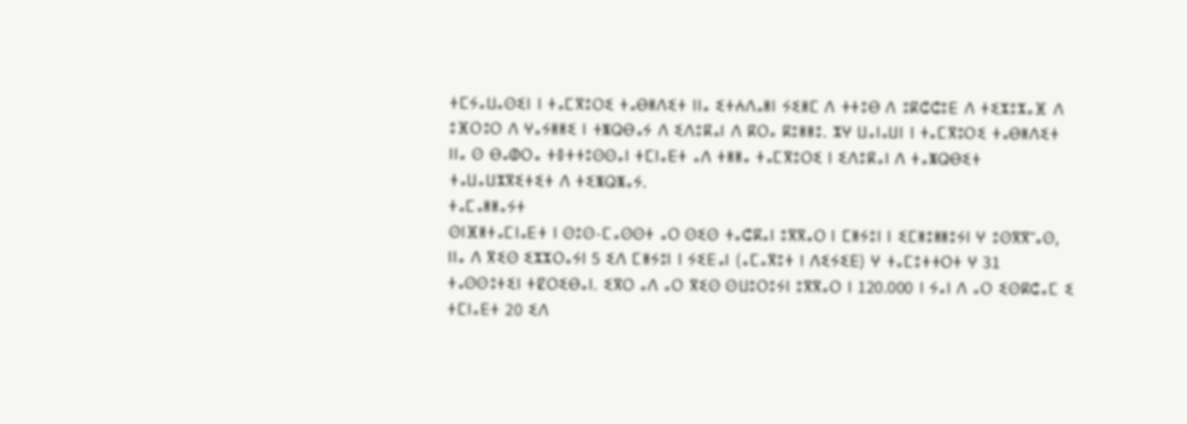ⵜⵎⵢⴰⵡⴰⵙⵉⵏ ⵏ ⵜⴰⵎⴳⵓⵔⵉ ⵜⴰⴱⵍⴷⵉⵜ ⵏⵏⴰ ⵉⵜⵄⴷⴰⵍⵏ ⵢⵉⵍⵎ ⴷ ⵜⵜⵓⴱ ⴷ ⵓⴽⵛⵛⵓⴹ ⴷ ⵜⵉⵣⵓⵣⴰⴼ ⴷ ⵓⴼⵔⵓⵔ ⴷ ⵖⴰⵢⵍⵍⵉ ⵏ ⵜⵥⵕⴱⴰⵢ ⴷ ⵉⴷⵓⴽⴰⵏ ⴷ ⴽⵔⴰ ⴽⵓⵍⵍⵓ. ⵣⵖ ⵡⴰⵏⴰⵡⵏ ⵏ ⵜⴰⵎⴳⵓⵔⵉ ⵜⴰⴱⵍⴷⵉⵜ ⵏⵏⴰ ⵙ ⴱⴰⵀⵔⴰ ⵜⴻⵜⵜⵓⵙⵙⴰⵏ ⵜⵎⵏⴰⴹⵜ ⴰⴷ ⵜⵍⵍⴰ ⵜⴰⵎⴳⵓⵔⵉ ⵏ ⵉⴷⵓⴽⴰⵏ ⴷ ⵜⴰⵥⵕⴱⵉⵜ ⵜⴰⵡⴰⵡⵣⴳⵉⵜⵉⵜ ⴷ ⵜⵉⵥⵕⵥⴰⵢ.
ⵜⴰⵎⴰⵍⵍⴰⵢⵜ
ⵙⵏⴼⵍⵜⴰⵎⵏⴰⴹⵜ ⵏ ⵙⵓⵙ-ⵎⴰⵙⵙⵜ ⴰⵔ ⵙⵉⵙ ⵜⴰⵛⴽⴰⵏ ⵓⴳⴳⴰⵔ ⵏ ⵎⵍⵢⵓⵏ ⵏ ⵉⵎⵍⵓⵍⵍⵓⵢⵏ ⵖ ⵓⵙⴳⴳⵯⴰⵙ, ⵏⵏⴰ ⴷ ⴳⵉⵙ ⵉⵣⵣⵔⴰⵢⵏ 5 ⵉⴷ ⵎⵍⵢⵓⵏ ⵏ ⵢⵉⴹⴰⵏ (ⴰⵎⴰⴳⵓⵜ ⵏ ⴷⵉⵢⵉⴹ) ⵖ ⵜⴰⵎⵓⵜⵜⵔⵜ ⵖ 31 ⵜⴰⵙⵙⵓⵜⵉⵏ ⵜⵇⵔⵉⴱⴰⵏ. ⵉⴳⵔ ⴰⴷ ⴰⵔ ⴳⵉⵙ ⵙⵡⵓⵔⵓⵢⵏ ⵓⴳⴳⴰⵔ ⵏ 120.000 ⵏ ⵢⴰⵏ ⴷ ⴰⵔ ⵉⵙⴽⵛⴰⵎ ⵉ ⵜⵎⵏⴰⴹⵜ 20 ⵉⴷ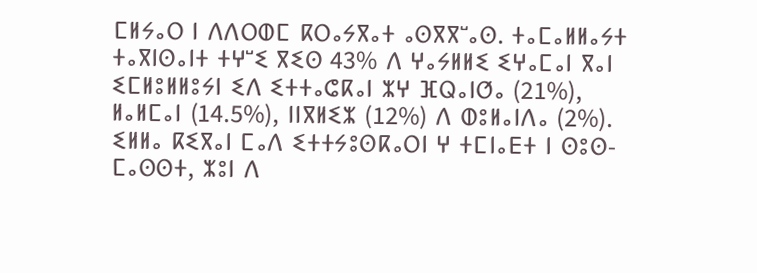ⵎⵍⵢⴰⵔ ⵏ ⴷⴷⵔⵀⵎ ⴽⵔⴰⵢⴳⴰⵜ ⴰⵙⴳⴳⵯⴰⵙ. ⵜⴰⵎⴰⵍⵍⴰⵢⵜ ⵜⴰⴳⵏⵙⴰⵏⵜ ⵜⵖⵯⵉ ⴳⵉⵙ 43% ⴷ ⵖⴰⵢⵍⵍⵉ ⵉⵖⴰⵎⴰⵏ ⴳⴰⵏ ⵉⵎⵍⵓⵍⵍⵓⵢⵏ ⵉⴷ ⵉⵜⵜⴰⵛⴽⴰⵏ ⵣⵖ ⴼⵕⴰⵏⵚⴰ (21%), ⵍⴰⵍⵎⴰⵏ (14.5%), ⵏⵏⴳⵍⵉⵣ (12%) ⴷ ⵀⵓⵍⴰⵏⴷⴰ (2%). ⵉⵍⵍⴰ ⴽⵉⴳⴰⵏ ⵎⴰⴷ ⵉⵜⵜⵢⵓⵙⴽⴰⵔⵏ ⵖ ⵜⵎⵏⴰⴹⵜ ⵏ ⵙⵓⵙ-ⵎⴰⵙⵙⵜ, ⵣⵓⵏ ⴷ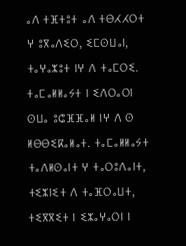ⴰⴷ ⵜⴼⵜⵓⵜ ⴰⴷ ⵜⴱⵃⵃⵔⵜ ⵖ ⵓⴳⴰⴷⵉⵔ, ⵉⵎⵙⵡⴰⵏ, ⵜⴰⵖⴰⵣⵓⵜ ⵏⵖ ⴷ ⵜⴰⵎⵔⵉ. ⵜⴰⵎⴰⵍⵍⴰⵢⵜ ⵏ ⵉⴷⵔⴰⵔⵏ ⵙⵡⴰ ⵓⵛⴼⴼⴰⵍ ⵏⵖ ⴷ ⵙ ⵍⴱⴱⵉⴽⴰⵍⴰⵜ. ⵜⴰⵎⴰⵍⵍⴰⵢⵜ ⵜⴰⴷⵍⵙⴰⵏⵜ ⵖ ⵜⴰⵔⵓⴷⴰⵏⵜ, ⵜⵉⵣⵏⵉⵜ ⴷ ⵜⴰⴼⵔⴰⵡⵜ, ⵜⵉⴳⴳⵉⵜ ⵏ ⵉⵣⴰⵖⴰⵔⵏ ⵏ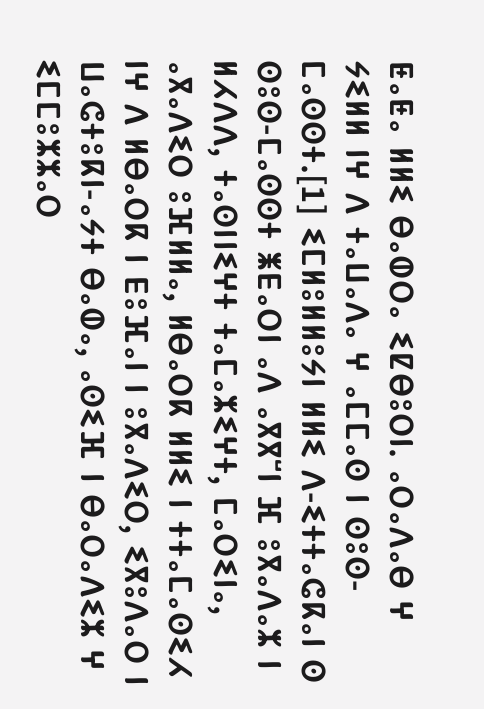ⵟⴰⵟⴰ ⵍⵍⵉ ⴱⴰⵀⵔⴰ ⵉⵇⴱⵓⵔⵏ. ⴰⵔⴰⴷⴰⴱ ⵖ ⵢⵉⵍⵍ ⵏⵖ ⴷ ⵜⴰⵡⴰⴷⴰ ⵖ ⴰⵎⵎⴰⵙ ⵏ ⵙⵓⵙ-ⵎⴰⵙⵙⵜ.[1] ⵉⵎⵍⵓⵍⵍⵓⵢⵏ ⵍⵍⵉ ⴷ-ⵉⵜⵜⴰⵛⴽⴰⵏ ⵙ ⵙⵓⵙ-ⵎⴰⵙⵙⵜ ⵥⴹⴰⵔⵏ ⴰⴷ ⴰⴳⴳⵯⵏ ⴼ ⵓⴳⴰⴷⴰⵣ ⵏ ⵍⵃⴷⴷ, ⵜⴰⵙⵏⵏⵉⵖⵜ ⵜⴰⵎⴰⵣⵉⵖⵜ, ⵎⴰⵔⵉⵏⴰ, ⴰⴳⴰⴷⵉⵔ ⵓⴼⵍⵍⴰ, ⵍⴱⴰⵔⴽ ⵍⵍⵉ ⵏ ⵜⵜⴰⵎⴰⵙⵉⵃ ⵏⵖ ⴷ ⵍⴱⴰⵔⴽ ⵏ ⴹⵓⴼⴰⵏ ⵏ ⵓⴳⴰⴷⵉⵔ, ⵉⴳⵓⴷⴰⵔ ⵏ ⵡⴰⵛⵜⵓⴽⵏ-ⴰⵢⵜ ⴱⴰⵀⴰ, ⴰⵙⵉⴼ ⵏ ⴱⴰⵔⴰⴷⵉⵣ ⵖ ⵉⵎⵎⵓⵣⵣⴰⵔ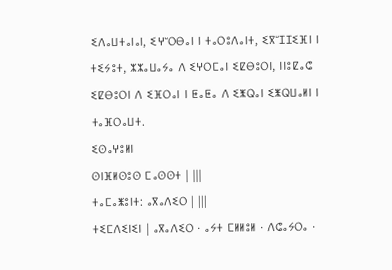ⵉⴷⴰⵡⵜⴰⵏⴰⵏ, ⵉⵖⵯⵔⴱⴰⵏ ⵏ ⵜⴰⵔⵓⴷⴰⵏⵜ, ⵉⴳⵯⵊⵊⵉⴼⵏ ⵏ ⵜⵉⵢⵓⵜ, ⵣⵣⴰⵡⴰⵢⴰ ⴷ ⵉⵖⵔⵎⴰⵏ ⵉⵇⴱⵓⵔⵏ, ⵏⵏⵓⵇⴰⵛ ⵉⵇⴱⵓⵔⵏ ⴷ ⵉⴼⵔⴰⵏ ⵏ ⵟⴰⵟⴰ ⴷ ⵉⵥⵕⴰⵏ ⵉⵥⵕⵡⴰⵍⵏ ⵏ ⵜⴰⴼⵔⴰⵡⵜ.
ⵉⵙⴰⵖⵓⵍⵏ
ⵙⵏⴼⵍⵙⵓⵙ ⵎⴰⵙⵙⵜ | |||
ⵜⴰⵎⴰⵥⵓⵏⵜ: ⴰⴳⴰⴷⵉⵔ | |||
ⵜⵉⵎⴷⵉⵏⵉⵏ | ⴰⴳⴰⴷⵉⵔ · ⴰⵢⵜ ⵎⵍⵍⵓⵍ · ⴷⵛⴰⵢⵔⴰ ·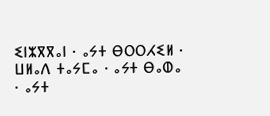ⵉⵏⵣⴳⴳⴰⵏ · ⴰⵢⵜ ⴱⵔⵔⵃⵉⵍ · ⵡⵍⴰⴷ ⵜⴰⵢⵎⴰ · ⴰⵢⵜ ⴱⴰⵀⴰ · ⴰⵢⵜ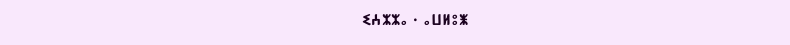ⵉⵄⵣⵣⴰ · ⴰⵡⵍⵓⵥ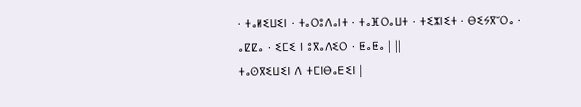· ⵜⴰⵍⵉⵡⵉⵏ · ⵜⴰⵔⵓⴷⴰⵏⵜ · ⵜⴰⴼⵔⴰⵡⵜ · ⵜⵉⵣⵏⵉⵜ · ⴱⵉⵢⴳⵯⵔⴰ · ⴰⵇⵇⴰ · ⵉⵎⵉ ⵏ ⵓⴳⴰⴷⵉⵔ · ⵟⴰⵟⴰ | ||
ⵜⴰⵙⴳⵉⵡⵉⵏ ⴷ ⵜⵎⵏⴱⴰⴹⵉⵏ |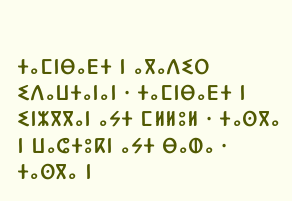ⵜⴰⵎⵏⴱⴰⴹⵜ ⵏ ⴰⴳⴰⴷⵉⵔ ⵉⴷⴰⵡⵜⴰⵏⴰⵏ · ⵜⴰⵎⵏⴱⴰⴹⵜ ⵏ ⵉⵏⵣⴳⴳⴰⵏ ⴰⵢⵜ ⵎⵍⵍⵓⵍ · ⵜⴰⵙⴳⴰ ⵏ ⵡⴰⵛⵜⵓⴽⵏ ⴰⵢⵜ ⴱⴰⵀⴰ · ⵜⴰⵙⴳⴰ ⵏ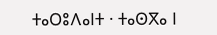ⵜⴰⵔⵓⴷⴰⵏⵜ · ⵜⴰⵙⴳⴰ ⵏ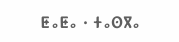ⵟⴰⵟⴰ · ⵜⴰⵙⴳⴰ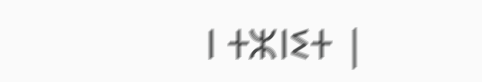ⵏ ⵜⵣⵏⵉⵜ |